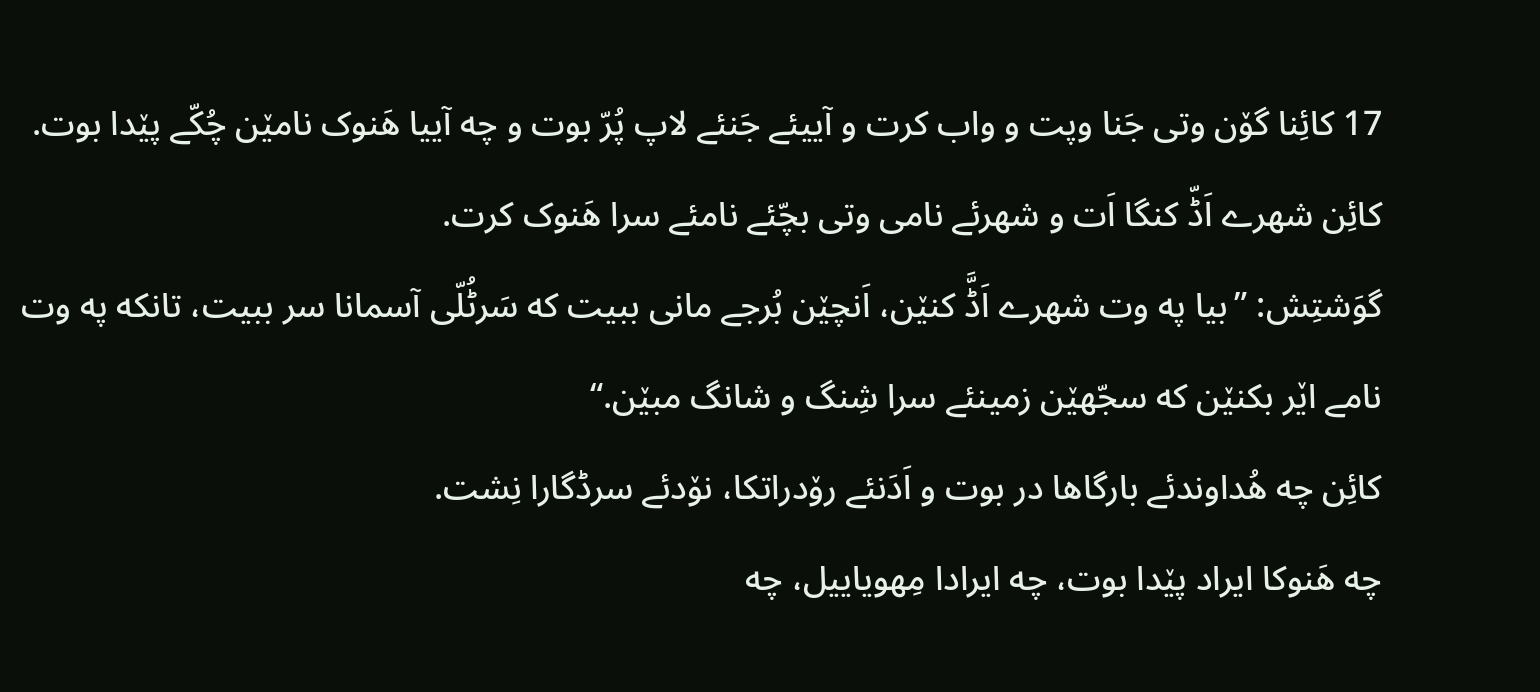17 کائِنا گۆن وتی جَنا وپت و واب کرت و آییئے جَنئے لاپ پُرّ بوت و چه آییا هَنوک نامێن چُکّے پێدا بوت. کائِن شهرے اَڈّ کنگا اَت و شهرئے نامی وتی بچّئے نامئے سرا هَنوک کرت.
گوَشتِش: ”بیا په وت شهرے اَڈَّ کنێن، اَنچێن بُرجے مانی ببیت که سَرٹُلّی آسمانا سر ببیت، تانکه په وت نامے اێر بکنێن که سجّهێن زمینئے سرا شِنگ و شانگ مبێن.“
کائِن چه هُداوندئے بارگاها در بوت و اَدَنئے رۆدراتکا، نۆدئے سرڈگارا نِشت.
چه هَنوکا ایراد پێدا بوت، چه ایرادا مِهویاییل، چه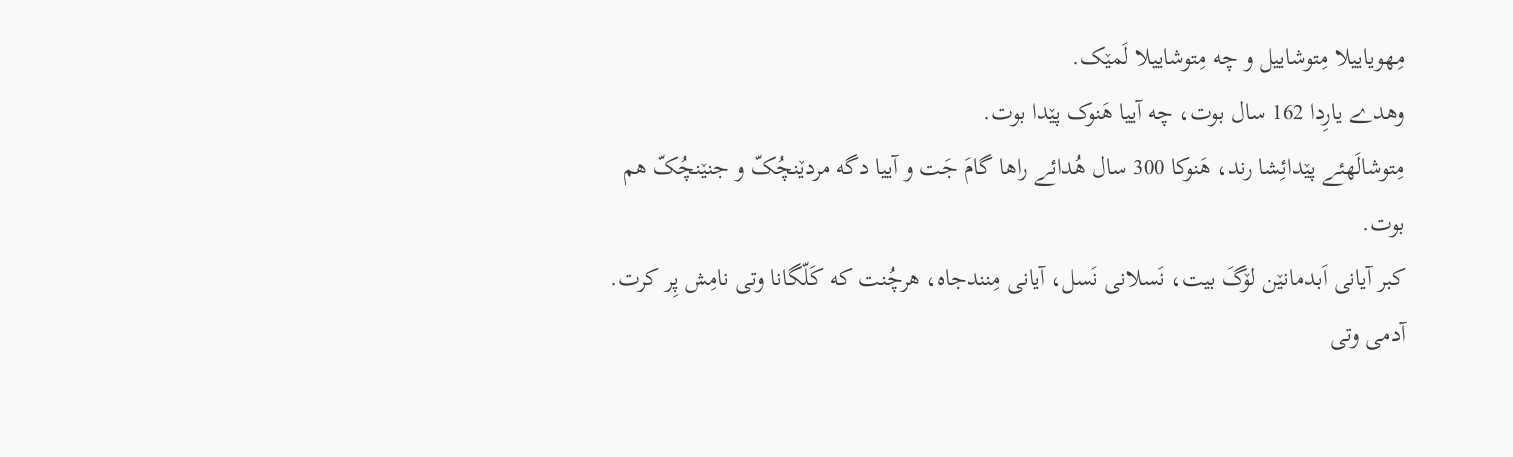مِهویاییلا مِتوشاییل و چه مِتوشاییلا لَمێک.
وهدے یارِدا 162 سال بوت، چه آییا هَنوک پێدا بوت.
مِتوشالَهئے پێدائِشا رند، هَنوکا 300 سال هُدائے راها گامَ جَت و آییا دگه مردێنچُکّ و جنێنچُکّ هم بوت.
کبر آیانی اَبدمانێن لۆگَ بیت، نَسلانی نَسل، آیانی مِنندجاه، هرچُنت که کَلّگانا وتی نامِش پِر کرت.
آدمی وتی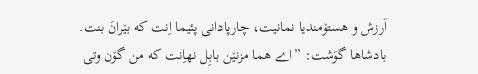اَرزش و هستۆمندیا نمانیت، چارپادانی پئیما اِنت که بێرانَ بنت.
بادشاها گوَشت: ”اے هما مزنێن بابِل نهاِنت که من گۆن وتی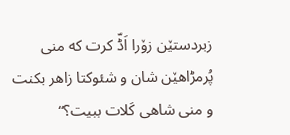زبردستێن زۆرا اَڈّ کرت که منی پُرمڑاهێن شان و شئوکتا زاهر بکنت و منی شاهی کَلات ببیت؟“